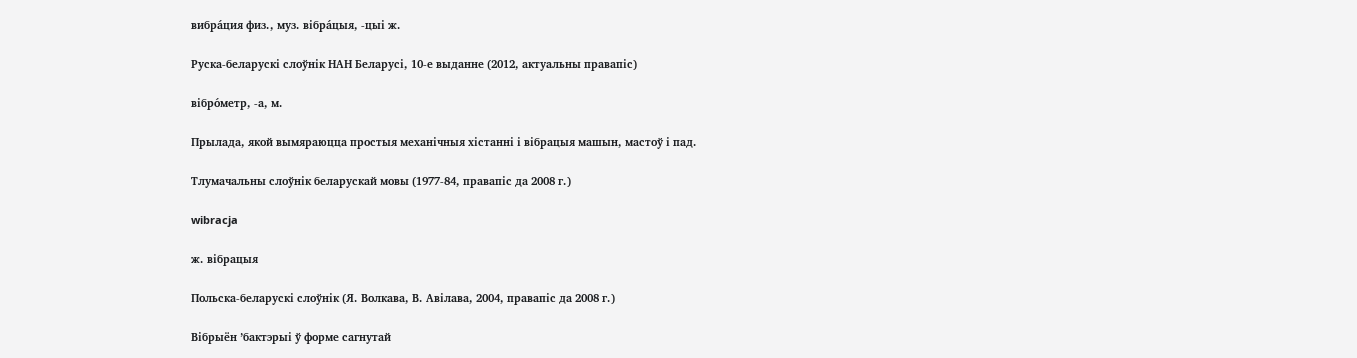вибра́ция физ., муз. вібра́цыя, -цыі ж.

Руска-беларускі слоўнік НАН Беларусі, 10-е выданне (2012, актуальны правапіс)

вібро́метр, ‑а, м.

Прылада, якой вымяраюцца простыя механічныя хістанні і вібрацыя машын, мастоў і пад.

Тлумачальны слоўнік беларускай мовы (1977-84, правапіс да 2008 г.)

wibracja

ж. вібрацыя

Польска-беларускі слоўнік (Я. Волкава, В. Авілава, 2004, правапіс да 2008 г.)

Вібрыён ’бактэрыі ў форме сагнутай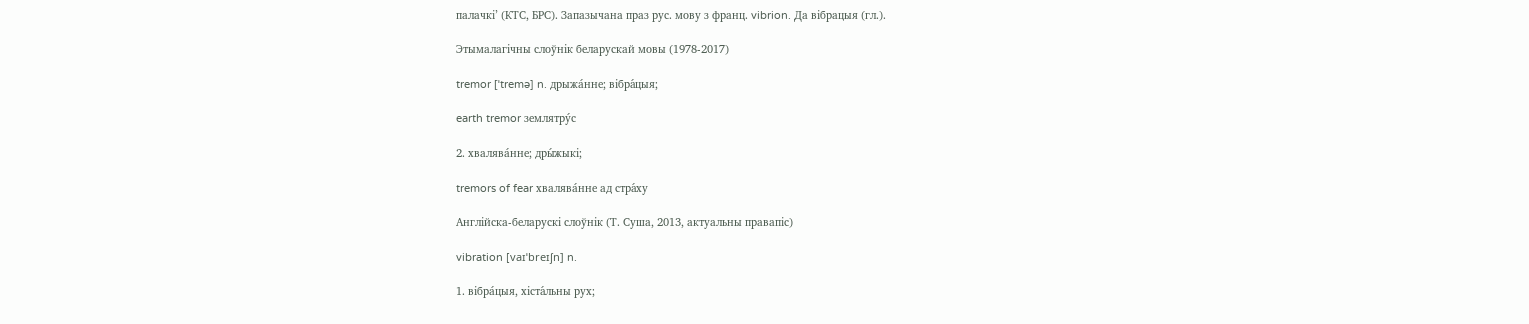палачкі’ (КТС, БРС). Запазычана праз рус. мову з франц. vibrion. Да вібрацыя (гл.).

Этымалагічны слоўнік беларускай мовы (1978-2017)

tremor [ˈtremə] n. дрыжа́нне; вібра́цыя;

earth tremor землятру́с

2. хвалява́нне; дры́жыкі;

tremors of fear хвалява́нне ад стра́ху

Англійска-беларускі слоўнік (Т. Суша, 2013, актуальны правапіс)

vibration [vaɪˈbreɪʃn] n.

1. вібра́цыя, хіста́льны рух;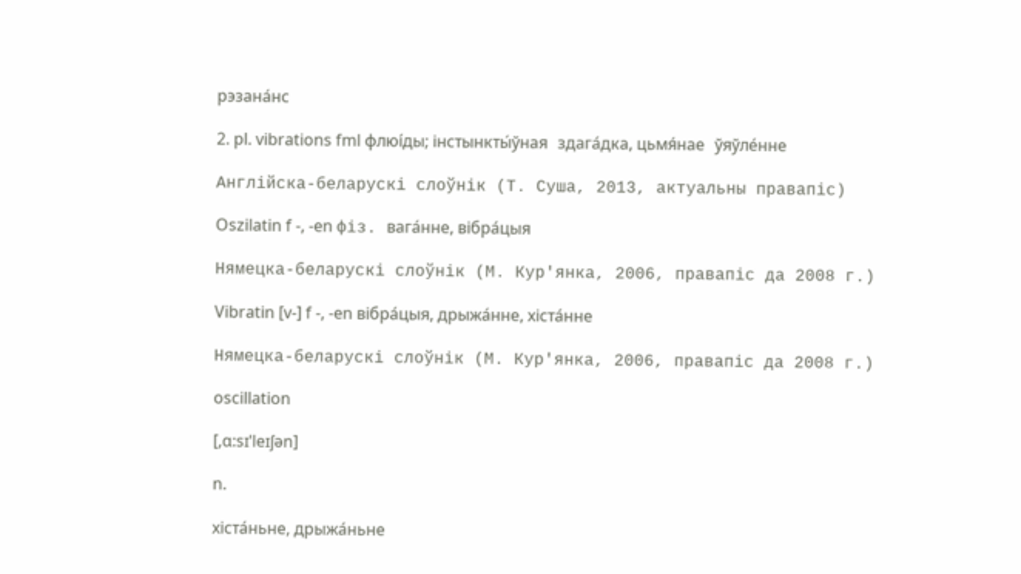рэзана́нс

2. pl. vibrations fml флюі́ды; інстынкты́ўная здага́дка, цьмя́нае ўяўле́нне

Англійска-беларускі слоўнік (Т. Суша, 2013, актуальны правапіс)

Oszilatin f -, -en фіз. вага́нне, вібра́цыя

Нямецка-беларускі слоўнік (М. Кур'янка, 2006, правапіс да 2008 г.)

Vibratin [v-] f -, -en вібра́цыя, дрыжа́нне, хіста́нне

Нямецка-беларускі слоўнік (М. Кур'янка, 2006, правапіс да 2008 г.)

oscillation

[,ɑ:sɪˈleɪʃən]

n.

хіста́ньне, дрыжа́ньне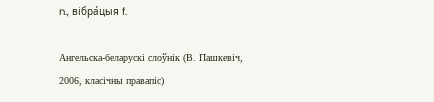n., вібра́цыя f.

Ангельска-беларускі слоўнік (В. Пашкевіч, 2006, класічны правапіс)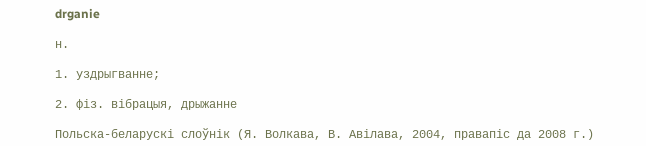drganie

н.

1. уздрыгванне;

2. фіз. вібрацыя, дрыжанне

Польска-беларускі слоўнік (Я. Волкава, В. Авілава, 2004, правапіс да 2008 г.)